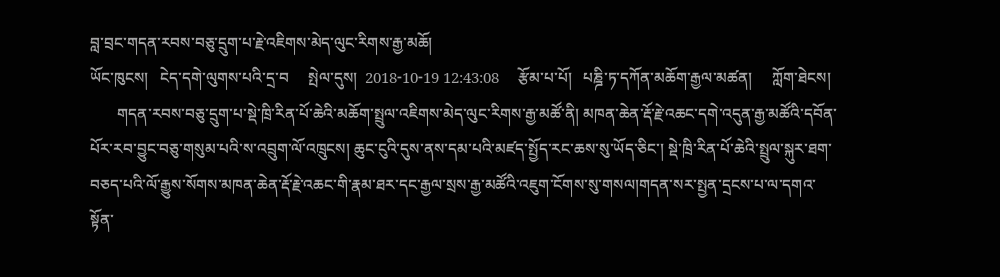བླ་བྲང་གདན་རབས་བཅུ་དྲུག་པ་རྗེ་འཇིགས་མེད་ལུང་རིགས་རྒྱ་མཆོ།
ཡོང་ཁུངས།   ངེད་དགེ་ལུགས་པའི་དྲ་བ     སྤེལ་དུས།  2018-10-19 12:43:08     རྩོམ་པ་པོ།   པཎྜི་ཏ་དཀོན་མཆོག་རྒྱལ་མཚན།     ཀློག་ཐེངས།
       གདན་རབས་བཅུ་དྲུག་པ་སྡེ་ཁྲི་རིན་པོ་ཆེའི་མཆོག་སྤྲུལ་འཇིགས་མེད་ལུང་རིགས་རྒྱ་མཚོ་ནི། མཁན་ཆེན་རྡོ་རྗེ་འཆང་དགེ་འདུན་རྒྱ་མཚོའི་དབོན་པོར་རབ་བྱུང་བཅུ་གསུམ་པའི་ས་འབྲུག་ལོ་འཁྲུངས། ཆུང་ངུའི་དུས་ནས་དམ་པའི་མཛད་སྤྱོད་རང་ཆས་སུ་ཡོད་ཅིང་། སྡེ་ཁྲི་རིན་པོ་ཆེའི་སྤྲུལ་སྐུར་ཐག་བཅད་པའི་ལོ་རྒྱུས་སོགས་མཁན་ཆེན་རྡོ་རྗེ་འཆང་གི་རྣམ་ཐར་དང་རྒྱལ་སྲས་རྒྱ་མཚོའི་འཇུག་ངོགས་སུ་གསལ།གདན་སར་སྤྱན་དྲངས་པ་ལ་དགའ་སྟོན་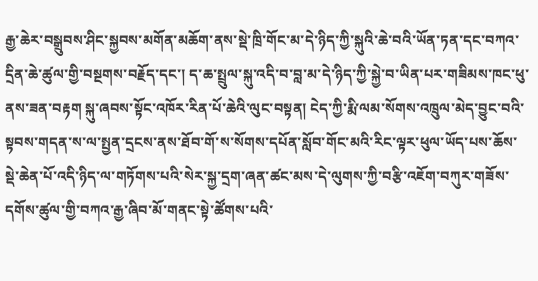རྒྱ་ཆེར་བསྒྲུབས་ཤིང་སྐྱབས་མགོན་མཆོག་ནས་སྡེ་ཁྲི་གོང་མ་དེ་ཉིད་ཀྱི་སྐུའི་ཆེ་བའི་ཡོན་ཏན་དང་བཀའ་དྲིན་ཆེ་ཚུལ་གྱི་བསྔགས་བརྗོད་དང་། ད་ཆ་སྤྲུལ་སྐུ་འདི་བ་བླ་མ་དེ་ཉིད་ཀྱི་སྐྱེ་བ་ཡིན་པར་གཟིམས་ཁང་ཕུ་ནས་ཟན་བརྟག སྐུ་ཞབས་སྟོང་འཁོར་རིན་པོ་ཆེའི་ལུང་བསྟན། ངེད་ཀྱི་རྨི་ལམ་སོགས་འཁྲུལ་མེད་བྱུང་བའི་སྟབས་གདན་ས་ལ་སྤྱན་དྲངས་ནས་ཐོབ་གོ་ས་སོགས་དཔོན་སློབ་གོང་མའི་རིང་ལྟར་ཕུལ་ཡོད་པས་ཆོས་སྡེ་ཆེན་པོ་འདི་ཉིད་ལ་གཏོགས་པའི་སེར་སྐྱ་དྲག་ཞན་ཚང་མས་དེ་ལུགས་ཀྱི་བརྩི་འཇོག་བཀུར་གཟོས་དགོས་ཚུལ་གྱི་བཀའ་རྒྱ་ཞིབ་མོ་གནང་སྟེ་ཚོགས་པའི་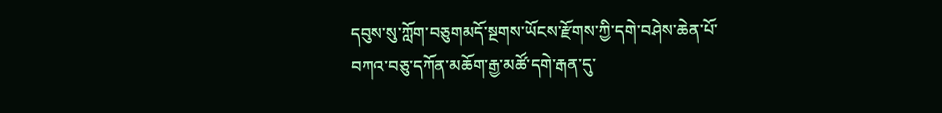དབུས་སུ་ཀློག་བཅུགམདོ་སྔགས་ཡོངས་རྫོགས་ཀྱི་དགེ་བཤེས་ཆེན་པོ་བཀའ་བཅུ་དཀོན་མཆོག་རྒྱ་མཚོ་དགེ་རྒན་དུ་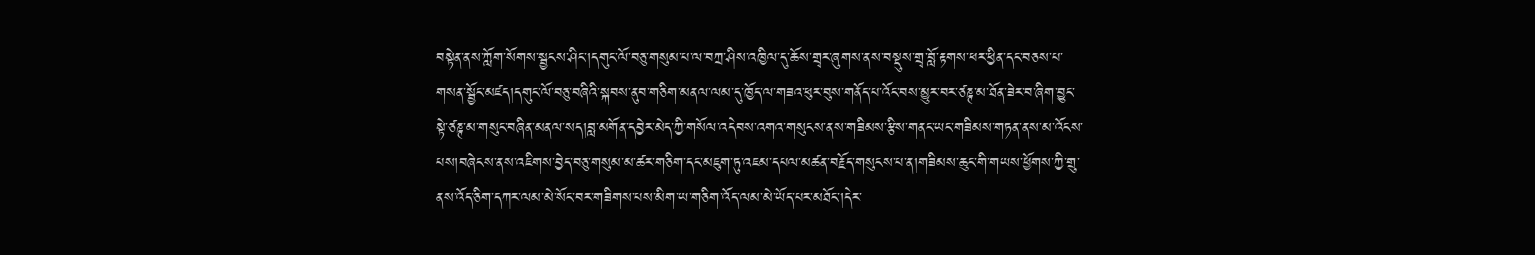བསྟེན་ནས་ཀློག་སོགས་སྦྱངས་ཤིང་།དགུང་ལོ་བཅུ་གསུམ་པ་ལ་བཀྲ་ཤིས་འཁྱིལ་དུ་ཆོས་གྲྭར་ཞུགས་ནས་བསྡུས་གྲྭ་བློ་རྟགས་ཕར་ཕྱིན་དང་བཅས་པ་གསན་སྦྱོང་མཛད།དགུང་ལོ་བཅུ་བཞིའི་སྐབས་ནུབ་གཅིག་མནལ་ལམ་དུ་ཁྱོད་ལ་གཟའ་ཕུར་བུས་གནོད་པ་འོང་བས་མྱུར་བར་ཙཎྚ་མ་ཐོན་ཟེར་བ་ཞིག་བྱུང་སྟེ་ཙཎྚ་མ་གསུང་བཞིན་མནལ་སད།བླ་མགོན་དབྱེར་མེད་ཀྱི་གསོལ་འདེབས་འགའ་གསུངས་ནས་གཟིམས་རྩིས་གནང་ཡང་གཟིམས་གཏན་ནས་མ་འོངས་པས།བཞེངས་ནས་འཇིགས་བྱེད་བཅུ་གསུམ་མ་ཚར་གཅིག་དང་མཇུག་ཏུ་འཇམ་དཔལ་མཚན་བརྗོད་གསུངས་པ་ན།གཟིམས་ཆུང་གི་གཡས་ཕྱོགས་ཀྱི་གྲུ་ནས་འོད་ཅིག་དཀར་ལམ་མེ་སོང་བར་གཟིགས་པས་མིག་ཡ་གཅིག་འོད་ལམ་མེ་ཡོད་པར་མཐོང་།དེར་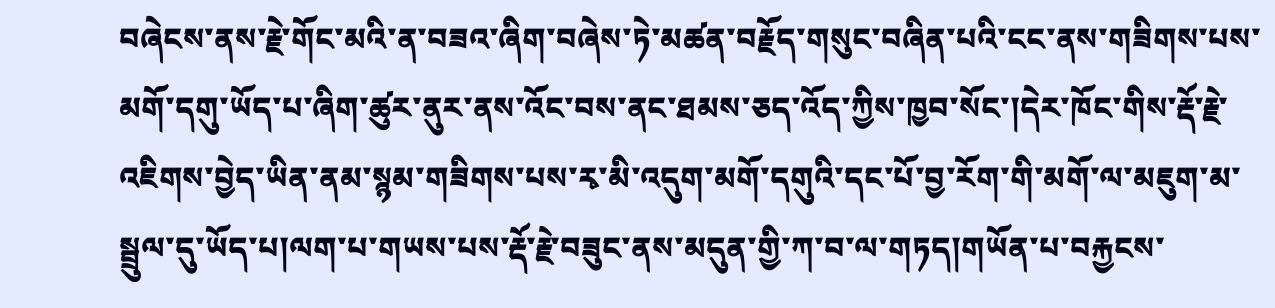བཞེངས་ནས་རྗེ་གོང་མའི་ན་བཟའ་ཞིག་བཞེས་ཏེ་མཚན་བརྗོད་གསུང་བཞིན་པའི་ངང་ནས་གཟིགས་པས་མགོ་དགུ་ཡོད་པ་ཞིག་ཚུར་ནུར་ནས་འོང་བས་ནང་ཐམས་ཅད་འོད་ཀྱིས་ཁྱབ་སོང་།དེར་ཁོང་གིས་རྡོ་རྗེ་འཇིགས་བྱེད་ཡིན་ནམ་སྙམ་གཟིགས་པས་རྭ་མི་འདུག་མགོ་དགུའི་དང་པོ་བྱ་རོག་གི་མགོ་ལ་མཇུག་མ་སྦྲུལ་དུ་ཡོད་པ།ལག་པ་གཡས་པས་རྡོ་རྗེ་བཟུང་ནས་མདུན་གྱི་ཀ་བ་ལ་གཏད།གཡོན་པ་བརྐྱངས་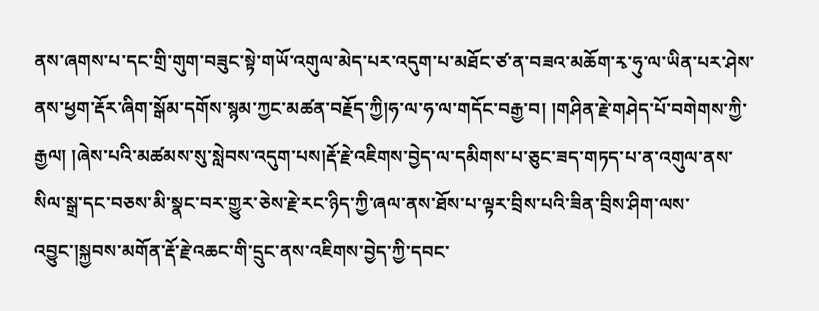ནས་ཞགས་པ་དང་གྲི་གུག་བཟུང་སྟེ་གཡོ་འགུལ་མེད་པར་འདུག་པ་མཐོང་ཙ་ན་བཟའ་མཆོག་རྭ་ཧུ་ལ་ཡིན་པར་ཤེས་ནས་ཕྱག་རྡོར་ཞིག་སྒོམ་དགོས་སྙམ་ཀྱང་མཚན་བརྗོད་ཀྱི།ཧ་ལ་ཧ་ལ་གདོང་བརྒྱ་བ། །གཤིན་རྗེ་གཤེད་པོ་བགེགས་ཀྱི་རྒྱལ། །ཞེས་པའི་མཚམས་སུ་སླེབས་འདུག་པས།རྡོ་རྗེ་འཇིགས་བྱེད་ལ་དམིགས་པ་ཅུང་ཟད་གཏད་པ་ན་འགུལ་ནས་སིལ་སྒྲ་དང་བཅས་མི་སྣང་བར་གྱུར་ཅེས་རྗེ་རང་ཉིད་ཀྱི་ཞལ་ནས་ཐོས་པ་ལྟར་བྲིས་པའི་ཟིན་བྲིས་ཤིག་ལས་འབྱུང་།སྐྱབས་མགོན་རྡོ་རྗེ་འཆང་གི་དྲུང་ནས་འཇིགས་བྱེད་ཀྱི་དབང་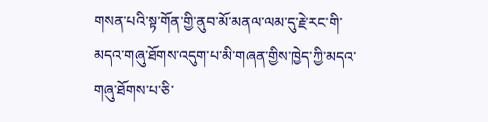གསན་པའི་སྟ་གོན་གྱི་ནུབ་མོ་མནལ་ལམ་དུ་རྗེ་རང་གི་མདའ་གཞུ་ཐོགས་འདུག་པ་མི་གཞན་གྱིས་ཁྱེད་ཀྱི་མདའ་གཞུ་ཐོགས་པ་ཅི་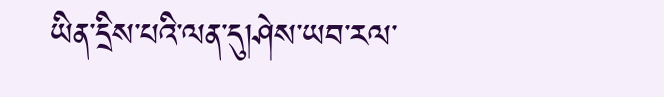ཡིན་དྲིས་པའི་ལན་དུ།ཤེས་ཡབ་རལ་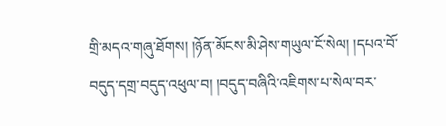གྲི་མདའ་གཞུ་ཐོགས། །ཉོན་མོངས་མི་ཤེས་གཡུལ་ངོ་སེལ། །དཔའ་བོ་བདུད་དགྲ་བདུད་འཕུལ་བ། །བདུད་བཞིའི་འཇིགས་པ་སེལ་བར་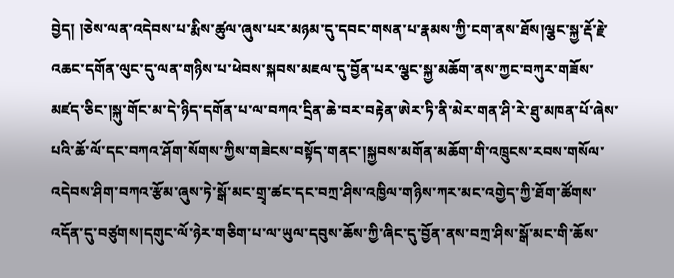བྱེད། །ཅེས་ལན་འདེབས་པ་རྨིས་ཚུལ་ཞུས་པར་མཉམ་དུ་དབང་གསན་པ་རྣམས་ཀྱི་ངག་ནས་ཐོས།ལྕང་སྐྱ་རྡོ་རྗེ་འཆང་དགོན་ལུང་དུ་ལན་གཉིས་པ་ཕེབས་སྐབས་མཇལ་དུ་བྱོན་པར་ལྕང་སྐྱ་མཆོག་ནས་ཀྱང་བཀུར་གཟོས་མཛད་ཅིང་།སྐུ་གོང་མ་དེ་ཉིད་དགོན་པ་ལ་བཀའ་དྲིན་ཆེ་བར་བརྟེན་ཨེར་ཏི་ནི་མེར་གན་ཤི་རེ་ཐུ་མཁན་པོ་ཞེས་པའི་ཆོ་ལོ་དང་བཀའ་ཤོག་སོགས་ཀྱིས་གཟེངས་བསྟོད་གནང་།སྐྱབས་མགོན་མཆོག་གི་འཁྲུངས་རབས་གསོལ་འདེབས་ཤིག་བཀའ་རྩོམ་ཞུས་ཏེ་སྒོ་མང་གྲྭ་ཚང་དང་བཀྲ་ཤིས་འཁྱིལ་གཉིས་ཀར་མང་འགྱེད་ཀྱི་ཐོག་ཚོགས་འདོན་དུ་བཙུགས།དགུང་ལོ་ཉེར་གཅིག་པ་ལ་ཡུལ་དབུས་ཆོས་ཀྱི་ཞིང་དུ་བྱོན་ནས་བཀྲ་ཤིས་སྒོ་མང་གི་ཆོས་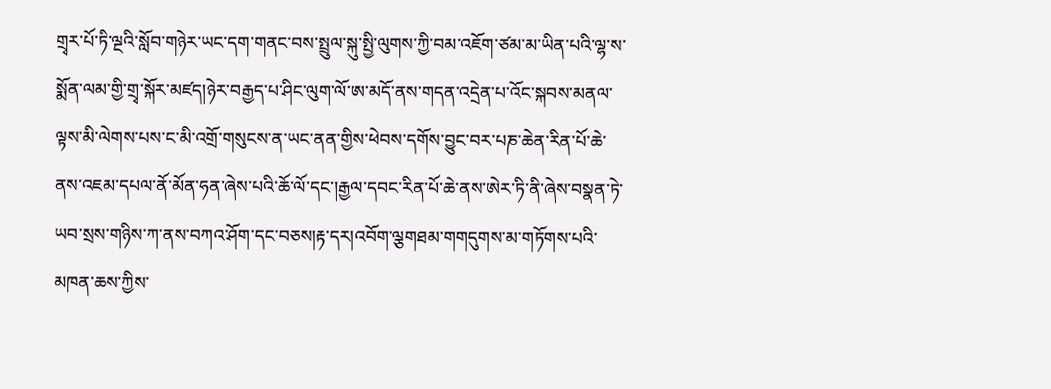གྲྭར་པོ་ཏི་ལྔའི་སློབ་གཉེར་ཡང་དག་གནང་བས་སྤྲུལ་སྐུ་སྤྱི་ལུགས་ཀྱི་བམ་འཇོག་ཙམ་མ་ཡིན་པའི་ལྷ་ས་སྨོན་ལམ་གྱི་གྲྭ་སྐོར་མཛད།ཉེར་བརྒྱད་པ་ཤིང་ལུག་ལོ་ཨ་མདོ་ནས་གདན་འདྲེན་པ་འོང་སྐབས་མནལ་ལྟས་མི་ལེགས་པས་ང་མི་འགྲོ་གསུངས་ན་ཡང་ནན་གྱིས་ཕེབས་དགོས་བྱུང་བར་པཎ་ཆེན་རིན་པོ་ཆེ་ནས་འཇམ་དཔལ་ནོ་མོན་ཧན་ཞེས་པའི་ཆོ་ལོ་དང་།རྒྱལ་དབང་རིན་པོ་ཆེ་ནས་ཨེར་ཏི་ནི་ཞེས་བསྣན་ཏེ་ཡབ་སྲས་གཉིས་ཀ་ནས་བཀའ་ཤོག་དང་བཅས།རྟ་དར།འབོག་ལྕགཐམ་གགདུགས་མ་གཏོགས་པའི་མཁན་ཆས་ཀྱིས་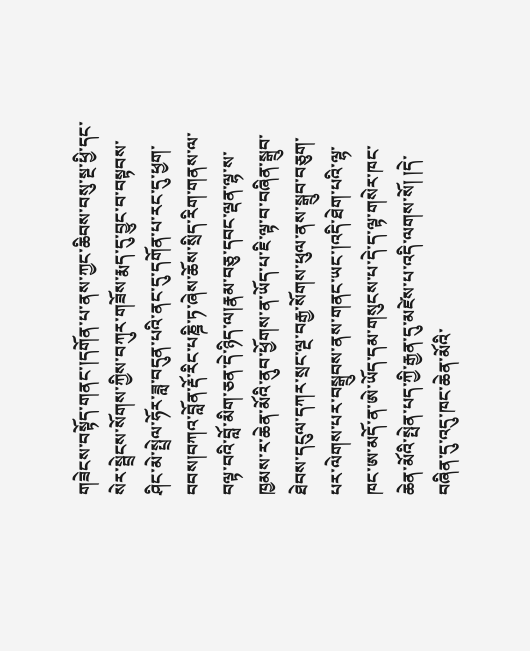གཟེངས་བསྟོད་གནང་།དགོན་པ་ནས་ཀྱང་ཆིབས་བསུ་སྔ་ཕྱི་དང་སེར་སྦྲེངས་སོགས་ཀྱིས་བཀུར་གཟོས་རྨད་དུ་བྱུང་བ་བསྟབས་ཤིང་མེ་སྤྲེལ་ཧོར་ཟླ་བདུན་པའི་ནང་དུ་དགོན་པ་རང་དུ་ཕྱག་བབས།བཀའ་བློན་རྡོ་རིང་པཎྜི་ཏ་ཞེས་ཆོས་སྲིད་རིག་གནས་ལ་བལྟ་བའི་བློ་མིག་ཅན་དེ་ཉིད་ལ།རྣམ་བཅུ་དབང་ལྡན་ལྷ་ས་ཁྱམས་ར་ཆེན་མོའི་ནུབ་ཕྱོགས་ན་ཡོད་པ་ཇི་ལྟ་བ་བཞིན་སྒྲུབ་ཐེབས་དངུལ་དཀར་སྲང་ལྔ་བརྒྱ་སོགས་ཕུལ་ནས་སྒྲུབ་བཅུག་པར་ལེགས་པར་བསྒྲུབས་ནས་གནང་ཡང་།འདི་ཐེག་པའི་ལྷ་ཁང་ཨ་མདོ་ན་ཨེ་ཡོད་དམ་གསུངས་པ་དེ་ད་ལྟ་གསེར་ཁང་ཆེན་མོའི་སྤེན་པད་ཀྱི་རྒྱན་དུ་མཛེས་པ་འདི་ལགས་སོ། །དེ་བཞིན་དུ་འདུ་ཁང་ཆེན་མོའི་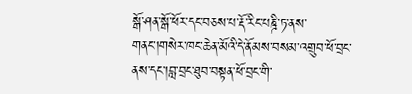སྒོ་ཤན་སྒོ་ཕོར་དང་བཅས་པ་རྡོ་རིང་པཎྜི་ཏ་ནས་གནང་།གསེར་ཁང་ཆེན་མོའི་དེ་ནོམས་བསམ་འགྲུབ་ཕོ་བྲང་ནས་དང་།བླ་བྲང་ཐུབ་བསྟན་ཕོ་བྲང་གི་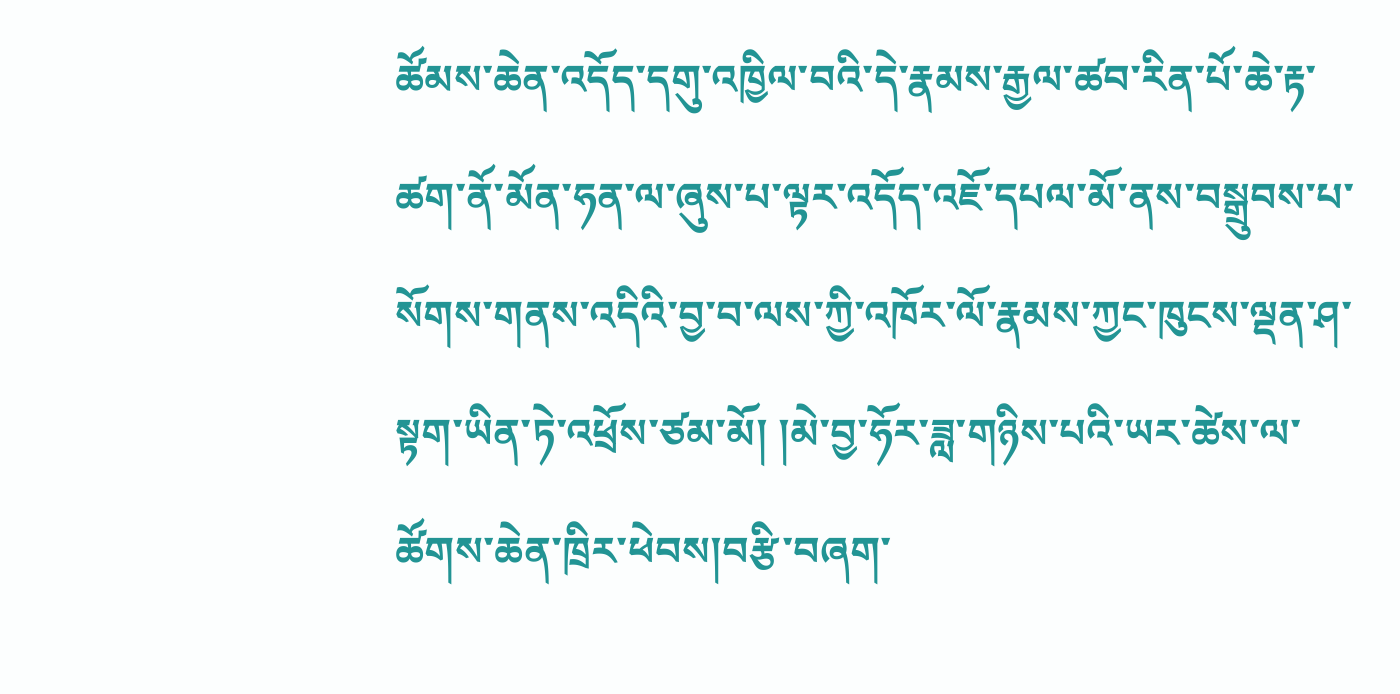ཚོམས་ཆེན་འདོད་དགུ་འཁྱིལ་བའི་དེ་རྣམས་རྒྱལ་ཚབ་རིན་པོ་ཆེ་རྟ་ཚག་ནོ་མོན་ཧན་ལ་ཞུས་པ་ལྟར་འདོད་འཇོ་དཔལ་མོ་ནས་བསྒྲུབས་པ་སོགས་གནས་འདིའི་བྱ་བ་ལས་ཀྱི་འཁོར་ལོ་རྣམས་ཀྱང་ཁུངས་ལྡན་ཤ་སྟག་ཡིན་ཏེ་འཕྲོས་ཙམ་མོ། །མེ་བྱ་ཧོར་ཟླ་གཉིས་པའི་ཡར་ཚེས་ལ་ཚོགས་ཆེན་ཁྲིར་ཕེབས།བརྩི་བཞག་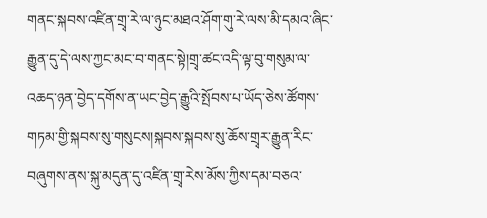གནང་སྐབས་འཛིན་གྲྭ་རེ་ལ་ཉུང་མཐའ་ཤོག་གུ་རེ་ལས་མི་དམའ་ཞིང་རྒྱུན་དུ་དེ་ལས་ཀྱང་མང་བ་གནང་སྟེ།གྲྭ་ཚང་འདི་ལྟ་བུ་གསུམ་ལ་འཆད་ཉན་བྱེད་དགོས་ན་ཡང་བྱེད་རྒྱུའི་སྤོབས་པ་ཡོད་ཅེས་ཚོགས་གཏམ་གྱི་སྐབས་སུ་གསུངས།སྐབས་སྐབས་སུ་ཆོས་གྲྭར་རྒྱུན་རིང་བཞུགས་ནས་སྐུ་མདུན་དུ་འཛིན་གྲྭ་རེས་མོས་ཀྱིས་དམ་བཅའ་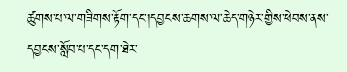ཚུགས་པ་ལ་གཟིགས་རྟོག་དང་།དབྱངས་ཆགས་ལ་ཆེད་གཉེར་གྱིས་ཕེབས་ནས་དབྱངས་སློབ་པ་དང་དག་ཐེར་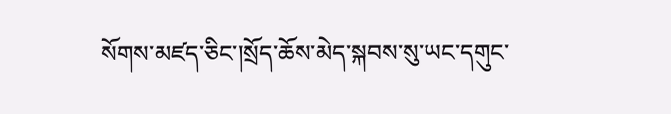སོགས་མཛད་ཅིང་།སྲོད་ཆོས་མེད་སྐབས་སུ་ཡང་དགུང་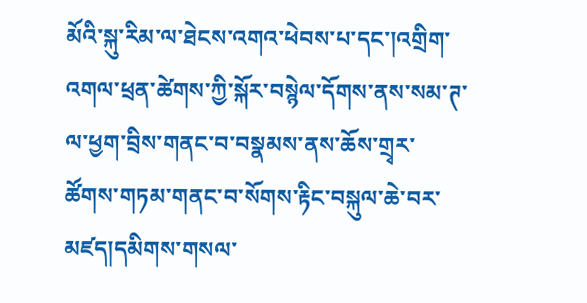མོའི་སྐུ་རིམ་ལ་ཐེངས་འགའ་ཕེབས་པ་དང་།འགྲིག་འགལ་ཕྲན་ཚེགས་ཀྱི་སྐོར་བསྙེལ་དོགས་ནས་སམ་ཊ་ལ་ཕྱག་བྲིས་གནང་བ་བསྣམས་ནས་ཆོས་གྲྭར་ཚོགས་གཏམ་གནང་བ་སོགས་རྟིང་བསྐུལ་ཆེ་བར་མཛད།དམིགས་གསལ་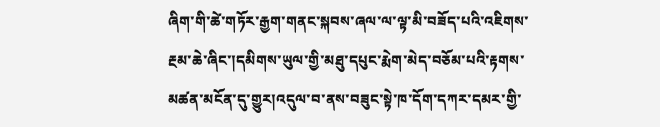ཞིག་གི་ཚེ་གཏོར་རྒྱག་གནང་སྐབས་ཞལ་ལ་ལྟ་མི་བཟོད་པའི་འཇིགས་རྔམ་ཆེ་ཞིང་།དམིགས་ཡུལ་གྱི་མཐུ་དཔུང་རྨེག་མེད་བཅོམ་པའི་རྟགས་མཚན་མངོན་དུ་གྱུར།འདུལ་བ་ནས་བཟུང་སྟེ་ཁ་དོག་དཀར་དམར་གྱི་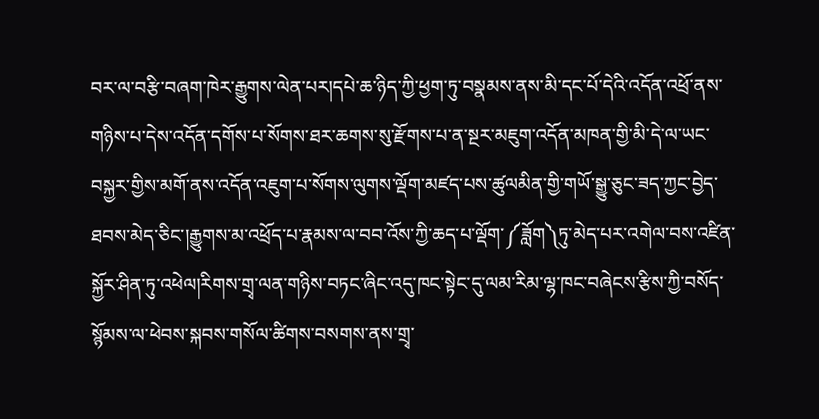བར་ལ་བརྩི་བཞག་ཁེར་རྒྱུགས་ལེན་པར།དཔེ་ཆ་ཉིད་ཀྱི་ཕྱག་ཏུ་བསྣམས་ནས་མི་དང་པོ་དེའི་འདོན་འཕྲོ་ནས་གཉིས་པ་དེས་འདོན་དགོས་པ་སོགས་ཐར་ཆགས་སུ་རྫོགས་པ་ན་སྔར་མཇུག་འདོན་མཁན་གྱི་མི་དེ་ལ་ཡང་བསྐྱར་གྱིས་མགོ་ནས་འདོན་འཇུག་པ་སོགས་ལུགས་ལྡོག་མཛད་པས་ཚུལམིན་གྱི་གཡོ་སྒྱུ་ཅུང་ཟད་ཀྱང་བྱེད་ཐབས་མེད་ཅིང་།རྒྱུགས་མ་འཕྲོད་པ་རྣམས་ལ་བབ་འོས་ཀྱི་ཆད་པ་ལྡོག་༼ཟློག༽ཏུ་མེད་པར་འགེལ་བས་འཛིན་སྐྱོར་ཤིན་ཏུ་འཕེལ།རིགས་གྲྭ་ལན་གཉིས་བཏང་ཞིང་འདུ་ཁང་སྟེང་དུ་ལམ་རིམ་ལྷ་ཁང་བཞེངས་རྩིས་ཀྱི་བསོད་སྙོམས་ལ་ཕེབས་སྐབས་གསོལ་ཚིགས་བསགས་ནས་གྲྭ་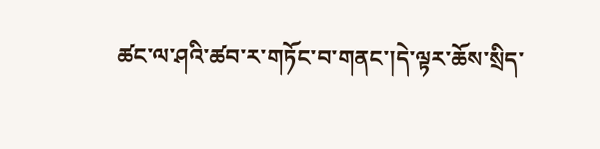ཚང་ལ་ཤའི་ཚབ་ར་གཏོང་བ་གནང་།དེ་ལྟར་ཆོས་སྲིད་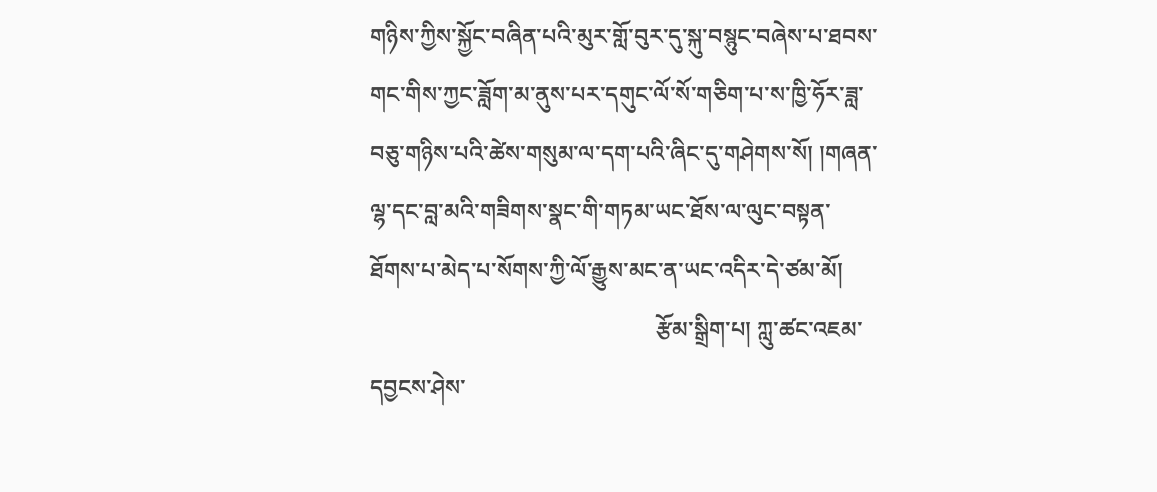གཉིས་ཀྱིས་སྐྱོང་བཞིན་པའི་མུར་གློ་བུར་དུ་སྐུ་བསྙུང་བཞེས་པ་ཐབས་གང་གིས་ཀྱང་ཟློག་མ་ནུས་པར་དགུང་ལོ་སོ་གཅིག་པ་ས་ཁྱི་ཧོར་ཟླ་བཅུ་གཉིས་པའི་ཚེས་གསུམ་ལ་དག་པའི་ཞིང་དུ་གཤེགས་སོ། །གཞན་ལྷ་དང་བླ་མའི་གཟིགས་སྣང་གི་གཏམ་ཡང་ཐོས་ལ་ལུང་བསྟན་ཐོགས་པ་མེད་པ་སོགས་ཀྱི་ལོ་རྒྱུས་མང་ན་ཡང་འདིར་དེ་ཙམ་མོ།
                                                  རྩོམ་སྒྲིག་པ། ཀླུ་ཚང་འཇམ་དབྱངས་ཤེས་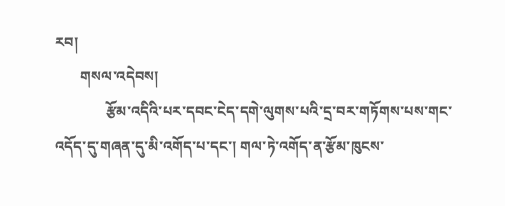རབ།
       གསལ་འདེབས།
              རྩོམ་འདིའི་པར་དབང་ངེད་དགེ་ལུགས་པའི་དྲ་བར་གཏོགས་པས་གང་འདོད་དུ་གཞན་དུ་མི་འགོད་པ་དང་། གལ་ཏེ་འགོད་ན་རྩོམ་ཁུངས་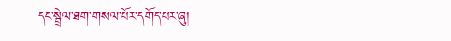དང་སྦྲེལ་ཐག་གསལ་པོར་དགོད་པར་ཞུ།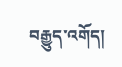བརྒྱུད་འགོད།